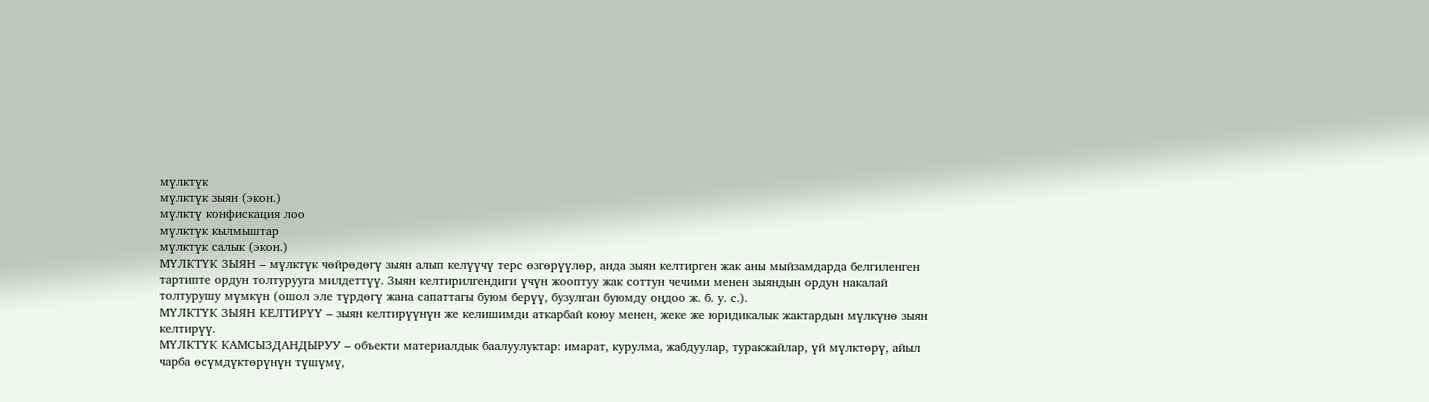мүлктүк
мүлктүк зыян (экон.)
мүлктү конфискация лоо
мүлктүк кылмыштар
мүлктүк салык (экон.)
МҮЛКТҮК ЗЫЯН – мүлктүк чөйрөдөгү зыян алып келүүчү терс өзгөрүүлөр, анда зыян келтирген жак аны мыйзамдарда белгиленген тартипте ордун толтурууга милдеттүү. Зыян келтирилгендиги үчүн жооптуу жак соттун чечими менен зыяндын ордун накалай толтурушу мүмкүн (ошол эле түрдөгү жана сапаттагы буюм берүү, бузулган буюмду оңдоо ж. б. у. с.).
МҮЛКТҮК ЗЫЯН КЕЛТИРҮҮ – зыян келтирүүнүн же келишимди аткарбай коюу менен, жеке же юридикалык жактардын мүлкүнө зыян келтирүү.
МҮЛКТҮК КАМСЫЗДАНДЫРУУ – объекти материалдык баалуулуктар: имарат, курулма, жабдуулар, туракжайлар, үй мүлктөрү, айыл чарба өсүмдүктөрүнүн түшүмү,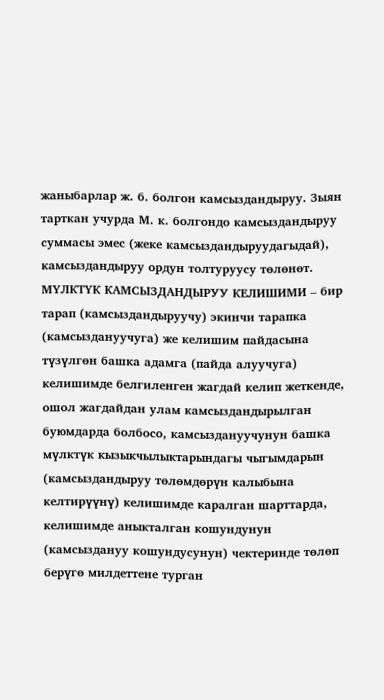жаныбарлар ж. б. болгон камсыздандыруу. Зыян тарткан учурда М. к. болгондо камсыздандыруу суммасы эмес (жеке камсыздандыруудагыдай), камсыздандыруу ордун толтуруусу төлөнөт.
МҮЛКТҮК КАМСЫЗДАНДЫРУУ КЕЛИШИМИ – бир тарап (камсыздандыруучу) экинчи тарапка (камсыздануучуга) же келишим пайдасына түзүлгөн башка адамга (пайда алуучуга) келишимде белгиленген жагдай келип жеткенде, ошол жагдайдан улам камсыздандырылган буюмдарда болбосо, камсыздануучунун башка мүлктүк кызыкчылыктарындагы чыгымдарын (камсыздандыруу төлөмдөрүн калыбына келтирүүнү) келишимде каралган шарттарда, келишимде аныкталган кошундунун (камсыздануу кошундусунун) чектеринде төлөп берүгө милдеттене турган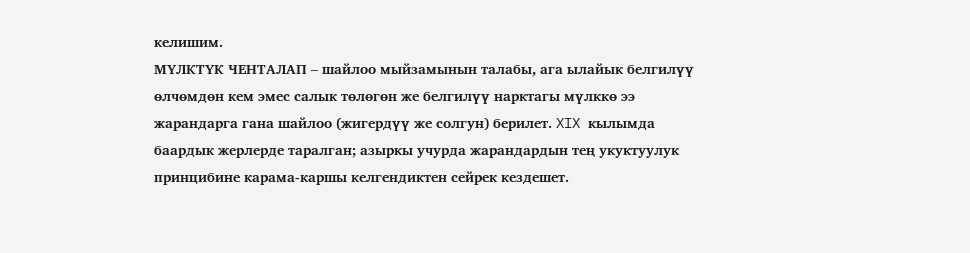келишим.
МҮЛКТҮК ЧЕНТАЛАП – шайлоо мыйзамынын талабы, ага ылайык белгилүү өлчөмдөн кем эмес салык төлөгөн же белгилүү нарктагы мүлккө ээ жарандарга гана шайлоо (жигердүү же солгун) берилет. XIX кылымда баардык жерлерде таралган; азыркы учурда жарандардын тең укуктуулук принцибине карама-каршы келгендиктен сейрек кездешет.